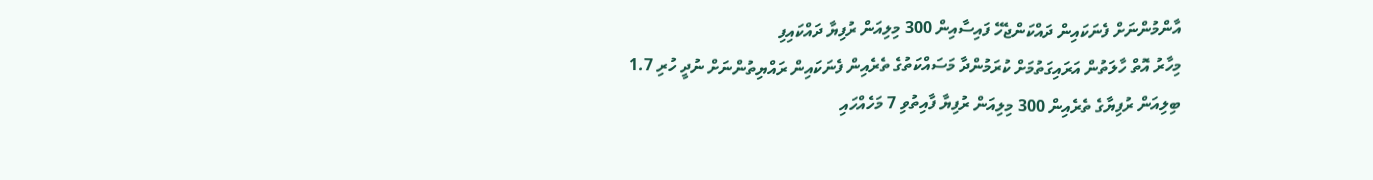އާންމުންނަށް ފެނަކައިން ދައްކަންޖެހޭ ފައިސާއިން 300 މިލިއަން ރުފިޔާ ދައްކައިފި
މިހާރު އޮތް ހާލަތުން އަރައިގަތުމަށް ކުރަމުންދާ މަސައްކަތުގެ ތެރެއިން ފެނަކައިން ރައްޔިތުންނަށް ނުދީ ހުރި 1.7 ބިލިއަން ރުފިޔާގެ ތެރެއިން 300 މިލިއަން ރުފިޔާ ފާއިތުވި 7 މަހެއްހައި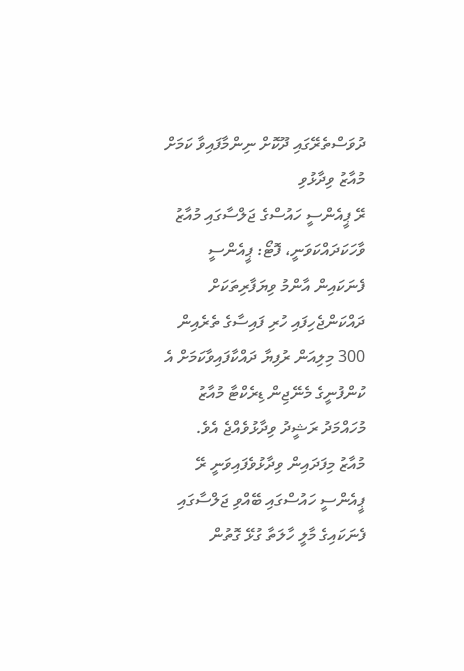ދުވަސްތެރޭގައި ދޫކޮށް ނިންމާފައިވާ ކަމަށް މުއާޒު ވިދާޅުވި
ރޭ ޕީއެންސީ ހައުސްގެ ޖަލްސާގައި މުއާޒު ވާހަކަދައްކަވަނީ، ފޮޓޯ: ޕީއެންސީ
ފެނަކައިން އާންމު ވިޔަފާރިތަކަށް ދައްކަންޖެހިފައި ހުރި ފައިސާގެ ތެރެއިން 300 މިލިއަން ރުފިޔާ ދައްކާފައިވާކަމަށް އެ ކުންފުނީގެ މެނޭޖިން ޑިރެކްޓާ މުއާޒު މުހައްމަދު ރަޝީދު ވިދާޅުވެއްޖެ އެވެ.
މުއާޒު މިފަދައިން ވިދާޅުވެފައިވަނީ ރޭ ޕީއެންސީ ހައުސްގައި ބޭއްވި ޖަލްސާގައި ފެނަކައިގެ މާލީ ހާލަތާ ގުޅޭ ގޮތުން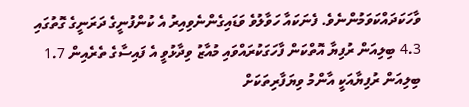ވާހަކަދައްކަވަމުންނެވެ. ފެނަކައާ ހަވާލުވެ ވަޑައިގެންނެވިއިރު އެ ކުންފުނީގެ ދަރަނީގެ ގޮތުގައި 4.3 ބިލިއަން ރުފިޔާ އޮތްކަން ފާހަގަކުރައްވައި މުއާޒު ވިދާޅުވީ އެ ފައިސާގެ ތެރެއިން 1.7 ބިލިއަން ރުފިޔާއަކީ އާންމު ވިޔަފާރިތަކަށް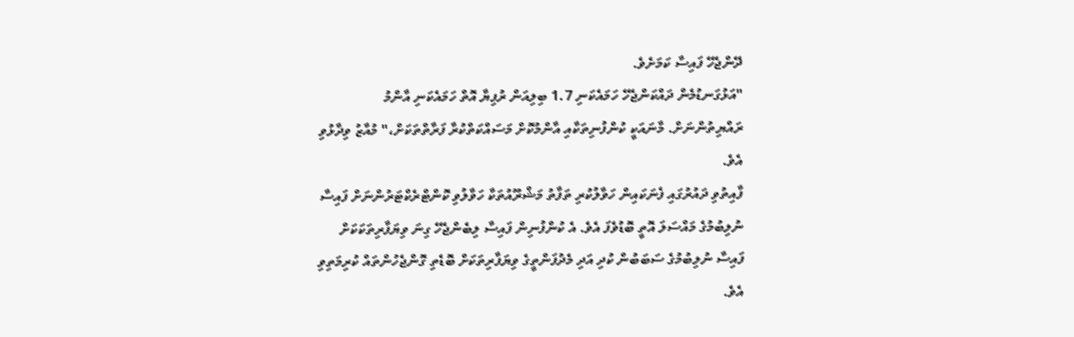ދޭންޖެހޭ ފައިސާ ކަމަށެވެ.
"އަޅުގަނޑުމެން ދައްކަންޖެހޭ ހަމައެކަނި 1.7 ބިލިއަން ރުފިޔާ އޮތް ހަމައެކަނި އާންމު ރައްޔިތުންނަށް. މާނައަކީ ކުންފުނިތަކާއި އާންމުކޮށް މަސައްކަތްކުރާ ފަރާތްތަކަށް،" މުއާޒު ވިދާޅުވި އެވެ.
ފާއިތުވި ދައުރުގައި ފެނަކައިން ހަވާލުކުރި ތަފާތު މަޝްރޫއުތަކާ ހަވާލުވި ކޮންޓްރެކްޓަރުންނަށް ފައިސާ ނުލިބުމުގެ މައްސަލަ އޮތީ ބޮޑުވެފަ އެވެ. އެ ކުންފުނިން ފައިސާ ލިބެންޖެހޭ ގިނަ ވިޔަފާރިތަކަކަށް ފައިސާ ނުލިބުމުގެ ސަބަބުން ކުދި އަދި މެދުފަންތީގެ ވިޔަފާރިތަކަށް ބޮޑެތި ގޮންޖެހުންތައް ކުރިމަތިވި އެވެ.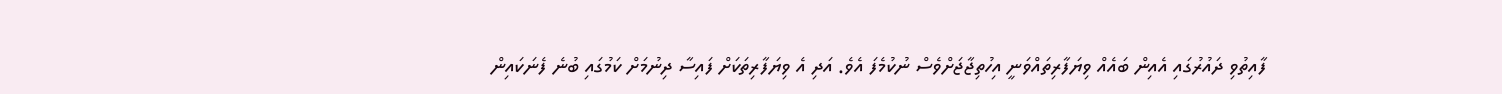ފާއިތުވި ދައުރުގައި އެއިން ބައެއް ވިޔަފާރިތައްވަނީ އިހުތިޖާޖަށްވެސް ނުކުމެފަ އެވެ. އަދި އެ ވިޔަފާރިތަކަށް ފައިސާ ދިނުމަށް ކަމުގައި ބުނެ ފެނަކައިން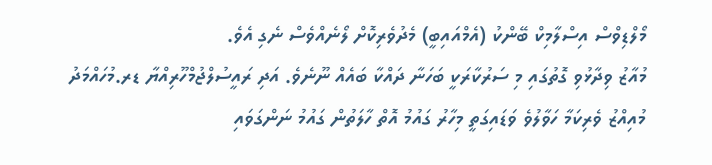މޯލްޑިވްސް އިސްލާމިކް ބޭންކު (އެމްއައިބީ) މެދުވެރިކޮށް ލޯނެއްވެސް ނެގި އެވެ.
މުއާޒު ވިދާޅުވި ގޮތުގައި މި ސަރުކާރަކީ ބަހަނާ ދައްކާ ބައެއް ނޫނެވެ. އަދި ރައީސުލްޖުމްހޫރިއްޔާ ޑރ.މުހައްމަދު މުއިއްޒު ވެރިކަމާ ހަވާލުވެ ވަޑައިގަތީ މިހާރު ގައުމު އޮތް ހާލަތުން ގައުމު ނަންގަވައި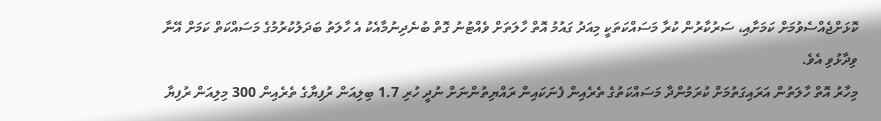ކޮޅަށްޖެއްސެވުމަށް ކަމަށާއި، ސަރުކާރުން ކުރާ މަސައްކަތަކީ މިއަދު ގައުމު އޮތް ހާލަތަށް ވެއްޓުނު ގޮތް ބުނެދިނުމާއެކު އެ ހާލަތު ބަދަލުކުރުމުގެ މަސައްކަތް ކަމަށް އޭނާ ވިދާޅުވި އެވެ.
މިހާރު އޮތް ހާލަތުން އަރައިގަތުމަށް ކުރަމުންދާ މަސައްކަތުގެ ތެރެއިން ފެނަކައިން ރައްޔިތުންނަށް ނުދީ ހުރި 1.7 ބިލިއަން ރުފިޔާގެ ތެރެއިން 300 މިލިއަން ރުފިޔާ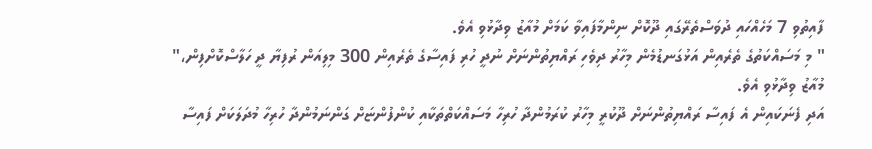ފާއިތުވި 7 މަހެއްހައި ދުވަސްތެރޭގައި ދޫކޮށް ނިންމާފައިވާ ކަމަށް މުއާޒު ވިދާޅުވި އެވެ.
" މި މަސައްކަތުގެ ތެރެއިން އަޅުގަނޑުމެން މިހާރު ދިވެހި ރައްޔިތުންނަށް ނުދީ ހުރި ފައިސާގެ ތެރެއިން 300 މިލިއަން ރުފިޔާ ދީ ހަލާސްކޮށްފިން،" މުއާޒު ވިދާޅުވި އެވެ.
އަދި ފެނަކައިން އެ ފައިސާ ރައްޔިތުންނަށް ދޫކުރީ މިހާރު ކުރަމުންދާ ހުރިހާ މަސައްކަތްތަކާއި ކުންފުންޏަށް ގަންނަމުންދާ ހުރިހާ މުދަލަކަށް ފައިސާ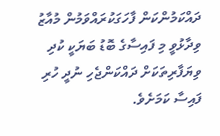ދައްކަމުންކަން ފާހަގަކުރައްވަމުން މުއާޒު ވިދާޅުވީ މި ފައިސާގެ ބޮޑު ބަޔަކީ ކުދި ވިޔަފާރިތަކަށް ދައްކަންޖެހި ނުދީ ހުރި ފައިސާ ކަމަށެވެ.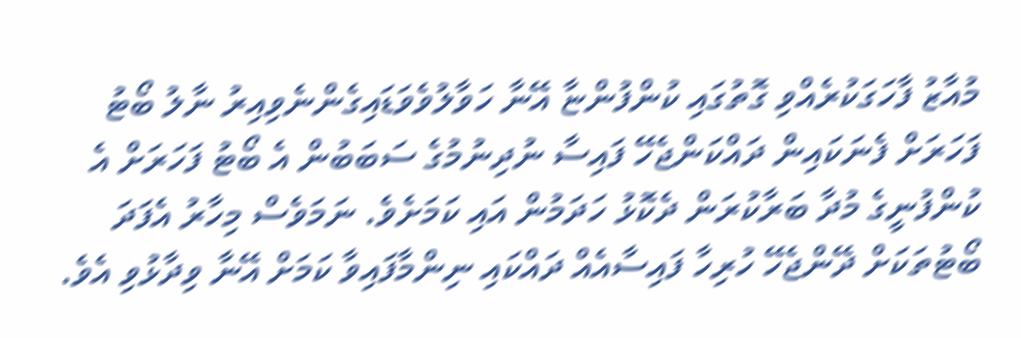މުއާޒު ފާހަގަކުރެއްވި ގޮތުގައި ކުންފުންޏާ އޭނާ ހަވާލުވެވަޑައިގެންނެވިއިރު ނާލު ބޯޓު ފަހަރަށް ފެނަކައިން ދައްކަންޖެހޭ ފައިސާ ނުދިނުމުގެ ސަބަބުން އެ ބޯޓު ފަހަރަށް އެ ކުންފުނީގެ މުދާ ބަރާކުރަން ދެކޮޅު ހަދަމުން އައި ކަމަށެވެ. ނަމަވެސް މިހާރު އެފަދަ ބޯޓުތަކަށް ދޭންޖެހޭ ހުރިހާ ފައިސާއެއް ދައްކައި ނިންމާފައިވާ ކަމަށް އޭނާ ވިދާޅުވި އެވެ.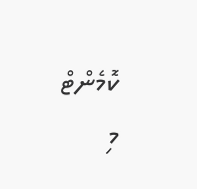ކޮމެންޓް
މި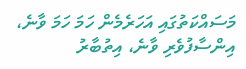މަސައްކަތުގައި އަހަރެމެން ހަމަ ހަމަ ވާނެ، އިންސާފުވެރި ވާނެ، އިތުބާރު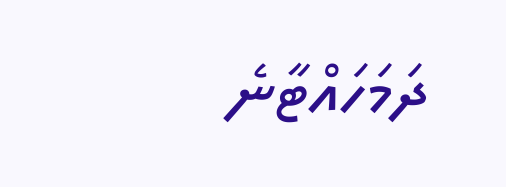ދަމަހައްޓާނެ